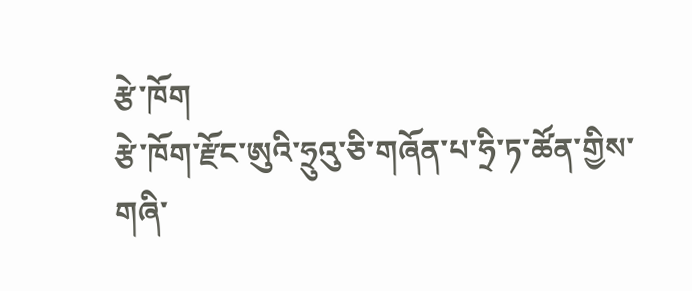རྩེ་ཁོག
རྩེ་ཁོག་རྫོང་ཨུའི་ཧྲུའུ་ཅི་གཞོན་པ་ཧྲི་ཏ་ཚོན་གྱིས་གཞི་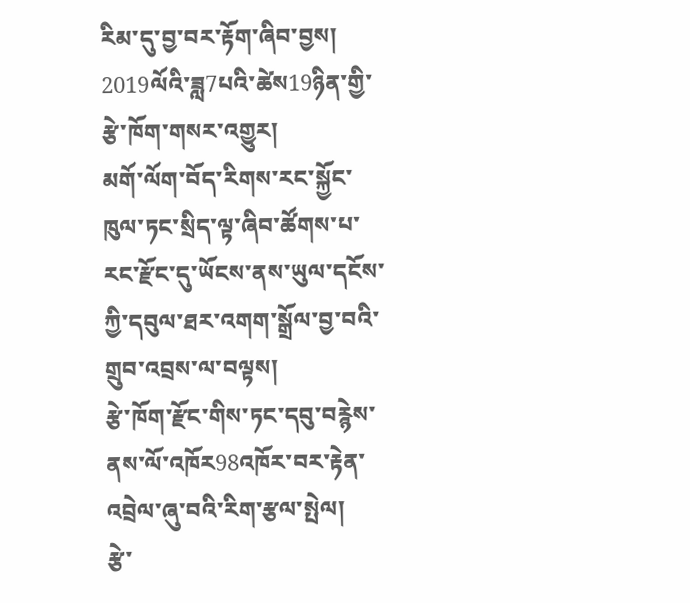རིམ་དུ་བྱ་བར་རྟོག་ཞིབ་བྱས།
2019ལོའི་ཟླ7པའི་ཚེས19ཉིན་གྱི་རྩེ་ཁོག་གསར་འགྱུར།
མགོ་ལོག་བོད་རིགས་རང་སྐྱོང་ཁུལ་ཏང་སྲིད་ལྟ་ཞིབ་ཚོགས་པ་རང་རྫོང་དུ་ཡོངས་ནས་ཡུལ་དངོས་ཀྱི་དབུལ་ཐར་འགག་སྒྲོལ་བྱ་བའི་གྲུབ་འབྲས་ལ་བལྟས།
རྩེ་ཁོག་རྫོང་གིས་ཏང་དབུ་བརྙེས་ནས་ལོ་འཁོར98འཁོར་བར་རྟེན་འབྲེལ་ཞུ་བའི་རིག་རྩལ་སྤེལ།
རྩེ་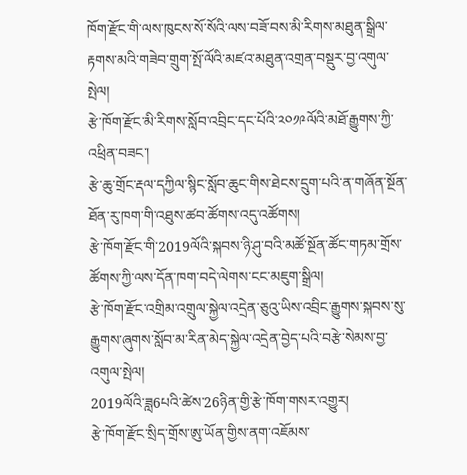ཁོག་རྫོང་གི་ལས་ཁུངས་སོ་སོའི་ལས་བཟོ་བས་མི་རིགས་མཐུན་སྒྲིལ་རྟགས་མའི་གཟེབ་གྲུག་སྤོ་ལོའི་མཛའ་མཐུན་འགྲན་བསྡུར་བྱ་འགུལ་སྤེལ།
རྩེ་ཁོག་རྫོང་མི་རིགས་སློབ་འབྲིང་དང་པོའི་༢༠༡༩ལོའི་མཐོ་རྒྱུགས་ཀྱི་འཕྲིན་བཟང་།
རྩེ་ཆུ་གྲོང་རྡལ་དཀྱིལ་སྙིང་སློབ་ཆུང་གིས་ཐེངས་དྲུག་པའི་ན་གཞོན་སྔོན་ཐོན་རུ་ཁག་གི་འཐུས་ཚབ་ཚོགས་འདུ་འཚོགས།
རྩེ་ཁོག་རྫོང་གི་2019ལོའི་སྐབས་ཉི་ཤུ་བའི་མཚོ་སྔོན་ཚོང་གཏམ་གྲོས་ཚོགས་ཀྱི་ལས་དོན་ཁག་བདེ་ལེགས་ངང་མཇུག་སྒྲིལ།
རྩེ་ཁོག་རྫོང་འགྲིམ་འགྲུལ་སྐྱེལ་འདྲེན་ཅུའུ་ཡིས་འབྲིང་རྒྱུགས་སྐབས་སུ་རྒྱུགས་ཞུགས་སློབ་མ་རིན་མེད་སྐྱེལ་འདྲེན་བྱེད་པའི་བརྩེ་སེམས་བྱ་འགུལ་སྤེལ།
2019ལོའི་ཟླ6པའི་ཚེས་26ཉིན་གྱི་རྩེ་ཁོག་གསར་འགྱུར།
རྩེ་ཁོག་རྫོང་སྲིད་གྲོས་ཨུ་ཡོན་གྱིས་ནག་འཇོམས་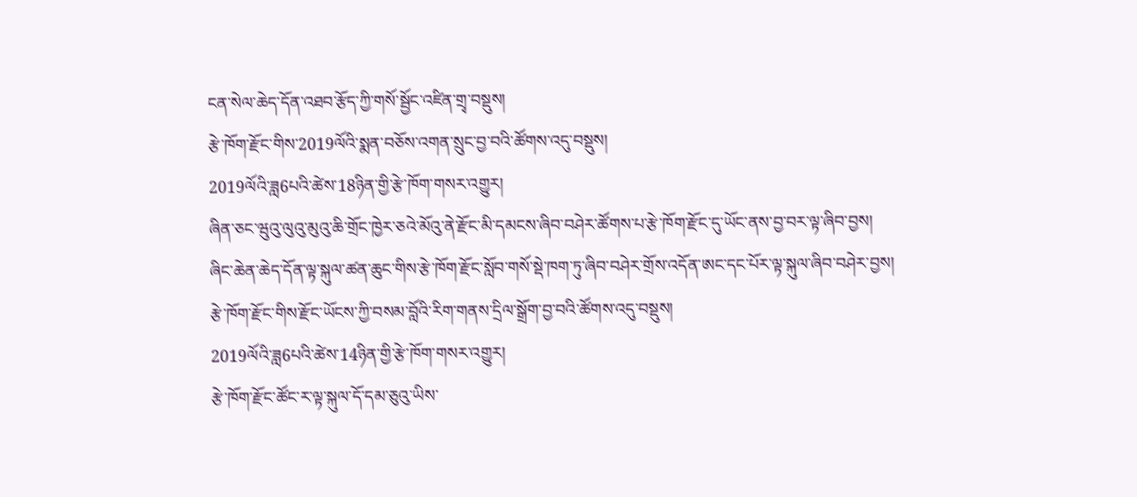ངན་སེལ་ཆེད་དོན་འཐབ་རྩོད་ཀྱི་གསོ་སྦྱོང་འཛིན་གྲྭ་བསྡུས།
རྩེ་ཁོག་རྫོང་གིས་2019ལོའི་སྨན་བཅོས་འགན་སྲུང་བྱ་བའི་ཚོགས་འདུ་བསྡུས།
2019ལོའི་ཟླ6པའི་ཚེས་18ཉིན་གྱི་རྩེ་ཁོག་གསར་འགྱུར།
ཞིན་ཅང་ཝུའུ་ལུའུ་མུའུ་ཆི་གྲོང་ཁྱེར་ཅའེ་མོའུ་ནེ་རྫོང་མི་དམངས་ཞིབ་བཤེར་ཚོགས་པ་རྩེ་ཁོག་རྫོང་དུ་ཡོང་ནས་བྱ་བར་ལྟ་ཞིབ་བྱས།
ཞིང་ཆེན་ཆེད་དོན་ལྟ་སྐུལ་ཚན་ཆུང་གིས་རྩེ་ཁོག་རྫོང་སློབ་གསོ་སྡེ་ཁག་ཏུ་ཞིབ་བཤེར་གྲོས་འདོན་ཨང་དང་པོར་ལྟ་སྐུལ་ཞིབ་བཤེར་བྱས།
རྩེ་ཁོག་རྫོང་གིས་རྫོང་ཡོངས་ཀྱི་བསམ་བློའི་རིག་གནས་དྲིལ་སྒྲོག་བྱ་བའི་ཚོགས་འདུ་བསྡུས།
2019ལོའི་ཟླ6པའི་ཚེས་14ཉིན་གྱི་རྩེ་ཁོག་གསར་འགྱུར།
རྩེ་ཁོག་རྫོང་ཚོང་ར་ལྟ་སྐུལ་དོ་དམ་ཅུའུ་ཡིས་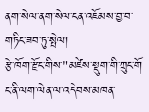ནག་སེལ་ནག་སེལ་ངན་འཇོམས་བྱ་བ་གཏིང་ཟབ་ཏུ་སྤེལ།
རྩེ་ཁོག་རྫོང་གིས་"མཛེས་སྡུག་གི་ཀྲུང་གོ ང་ནི་ལག་ལེན་ལ་འདེབས་མཁན་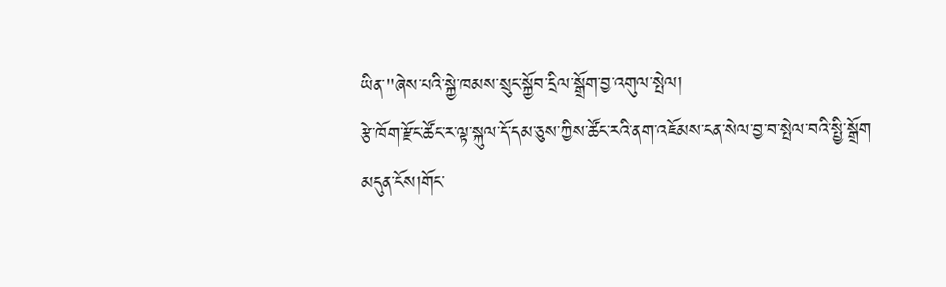ཡིན་"ཞེས་པའི་སྐྱེ་ཁམས་སྲུང་སྐྱོབ་དྲིལ་སྒྲོག་བྱ་འགུལ་སྤེལ།
རྩེ་ཁོག་རྫོང་ཚོང་ར་ལྟ་སྐུལ་དོ་དམ་ཅུས་ཀྱིས་ཚོང་རའི་ནག་འཇོམས་ངན་སེལ་བྱ་བ་སྤེལ་བའི་སྤྱི་སྒྲོག
མདུན་ངོས།གོང་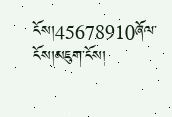ངོས།45678910ཞོལ་ངོས།མཇུག་ངོས།